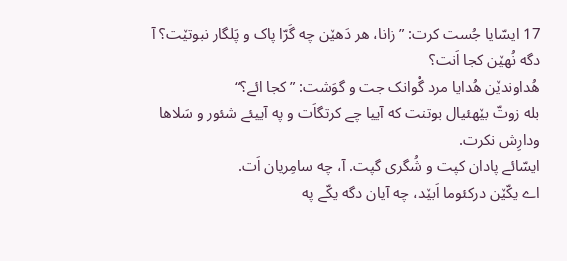17 ایسّایا جُست کرت: ”زانا، هر دَهێن چه گَرّا پاک و پَلگار نبوتێت؟ آ دگه نُهێن کجا اَنت؟
هُداوندێن هُدایا مرد گْوانک جت و گوَشت: ”کجا ائے؟“
بله زوتّ بێهئیال بوتنت که آییا چے کرتگاَت و په آییئے شئور و سَلاها ودارِش نکرت.
ایسّائے پادان کپت و شُگری گپت. آ، چه سامِریان اَت.
اے یکّێن درکئوما اَبێد، چه آیان دگه یکّے په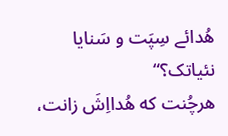هُدائے سِپَت و سَنایا نئیاتک؟“
هرچُنت که هُدااِشَ زانت،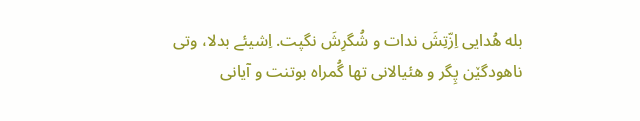بله هُدایی اِزّتِشَ ندات و شُگرِشَ نگپت. اِشیئے بدلا، وتی ناهودگێن پِگر و هئیالانی تها گُمراه بوتنت و آیانی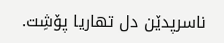ناسرپدێن دل تهاریا پۆشِت.